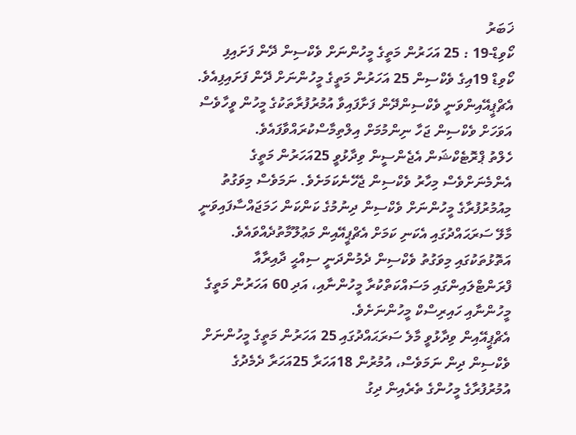ޚަބަރު
ކޯވިޑް-19 : 25 އަހަރުން މަތީގެ މީހުންނަށް ވެކްސިން ދޭން ފަށައިފި
ކޯވިޑް 19އިގެ ވެކްސިން 25 އަހަރުން މަތީގެ މީހުންނަށް ދޭން ފަށައިފިއެވެ. އެޗްޕީއޭއިންވަނީ ވެކްސިންދޭން ފަށާފައިވާ އުމުރުފުރާތަކުގެ މީހުން ވީހާވެސް އަވަހަށް ވެކްސިން ޖަހާ ނިންމުމަށް އިލްތިމާސްކުރައްވާފައެވެ.
ހެލްތު ޕްރޮޓެކްޝަން އެޖެންސީން ވިދާޅުވީ 25އަހަރުން މަތީގެ އެންމެނަށްވެސް މިހާރު ވެކްސިން ޖެހޭނެކަމަށެވެ. ނަމަވެސް މިވަގުތު މިއުމުރުފުރާގެ މީހުންނަށް ވެކްސިން ދިނުމުގެ ކަންކަން ހަމަޖައްސާފައިވަނީ މާލޭ ސަރަޙައްދުގައި އެކަނި ކަމަށް އެޗްޕީއޭއިން މަޢުލޫމާތުދެއްވައެވެ. އަތޮޅުތަކުގައި މިވަގުތު ވެކްސިން ދެމުންދަނީ ސިއްޙީ ދާއިރާއާ ފްރަންޓްލައިންގައި މަސައްކަތްކުރާ މީހުންނާއި، އަދި 60 އަހަރުން މަތީގެ މީހުންނާއި ހައިރިސްކް މީހުންނަށެވެ.
އެޗްޕީއޭއިން ވިދާޅުވީ މާލެ ސަރަޙައްދުގައި 25 އަހަރުން މަތީގެ މީހުންނަށް ވެކްސިން ދިން ނަމަވެސް، އުމުރުން 18އަހަރާ 25އަހަރާ ދެމެދުގެ އުމުރުފުރާގެ މީހުންގެ ތެރެއިން ދިގު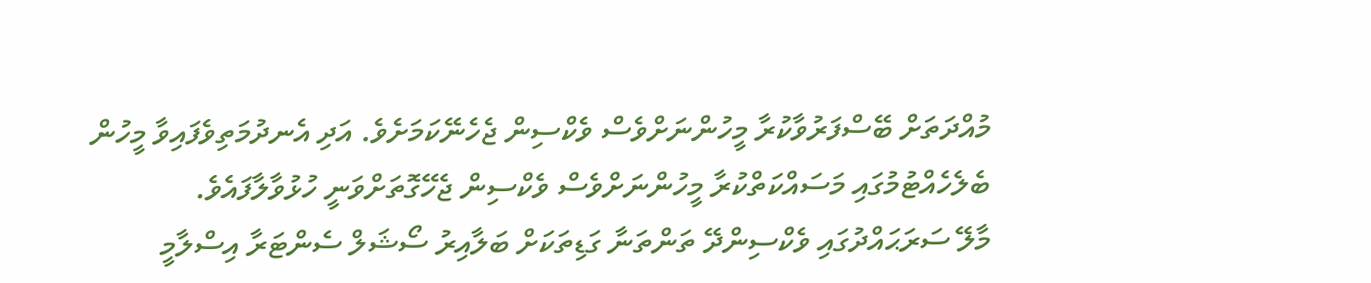މުއްދަތަށް ބޭސްފަރުވާކުރާ މީހުންނަށްވެސް ވެކްސިން ޖެހެނޭކަމަށެވެ. އަދި އެނދުމަތިވެފައިވާ މީހުން ބެލެހެއްޓުމުގައި މަސައްކަތްކުރާ މީހުންނަށްވެސް ވެކްސިން ޖެހޭގޮތަށްވަނީ ހުޅުވާލާފައެވެ.
މާލޭ ސަރަޙައްދުގައި ވެކްސިންދޭ ތަންތަނާ ގަޑިތަކަށް ބަލާއިރު ސޯޝަލް ސެންޓަރާ އިސްލާމީ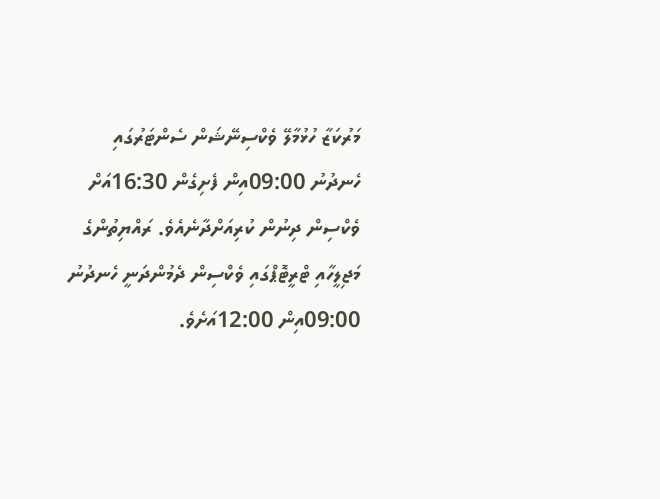މަރުކަޒާ ހުޅުމާލޭ ވެކްސިނޭޝަން ސެންޓަރުގައި ހެނދުނު 09:00އިން ފެށިގެން 16:30އަށް ވެކްސިން ދިނުން ކުރިއަށްދާނެއެވެ. ރައްޔިތުންގެ މަޖިލީހާއި ޓްރީޓޮޕްގައި ވެކްސިން ދެމުންދަނީ ހެނދުނު 09:00އިން 12:00އަށެވެ.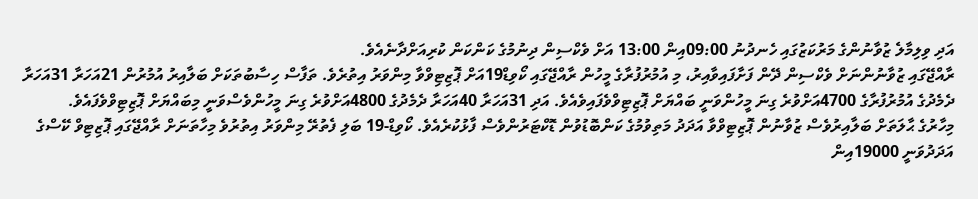އަދި ވިލިމާލެ ޒުވާނުންގެ މަރުކަޒުގައި ހެނދުނު 09:00އިން 13:00 އަށް ވެކްސިން ދިނުމުގެ ކަންކަން ކުރިއަށްދާނެއެވެ.
ރާއްޖޭގައި ޒުވާނުންނަށް ވެކްސިން ދޭން ފަށާފައިވާއިރު، މި އުމުރުފުރާގެ މީހުން ރާއްޖޭގައި ކޯވިޑް19އަށް ޕޮޒިޓިވްވާ މިންވަރު އިތުރެވެ. ތަފާސް ހިސާބުތަކަށް ބަލާއިރު އުމުރުން 21އަހަރާ 31އަހަރާ ދެމެދުގެ އުމުރުފުރާގެ 4700އަށްވުރެ ގިނަ މީހުންވަނީ ބައްޔަށް ޕޮޒިޓިވްވެފައިވެއެވެ. އަދި 31އަހަރާ 40އަހަރާ ދެމެދުގެ 4800އަށްވުރެ ގިނަ މީހުންވެސްވަނީ މިބައްޔަށް ޕޮޒިޓިވްވެފައެވެ.
މިހާރުގެ ޙާލަތަށް ބަލާއިރުވެސް ޒުވާނުން ޕޮޒިޓިވްވާ އަދަދު މަތިވުމުގެ ކަންބޮޑުވުން ޑޮކްޓަރުންވެސް ފާޅުކުރެއެވެ. ކޯވިޑް-19 ބަލި ފެތުރޭ މިންވަރު އިތުރުވެ މިހާތަނަށް ރާއްޖޭގައި ޕޮޒިޓިވް ކޭސްގެ އަދަދުވަނީ 19000އިން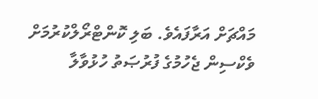މައްޗަށް އަރާފައެވެ. ބަލި ކޮންޓްރޯލްކުރުމަށް ވެކްސިން ޖެހުމުގެ ފުރުޞަތު ހުޅުވާލާ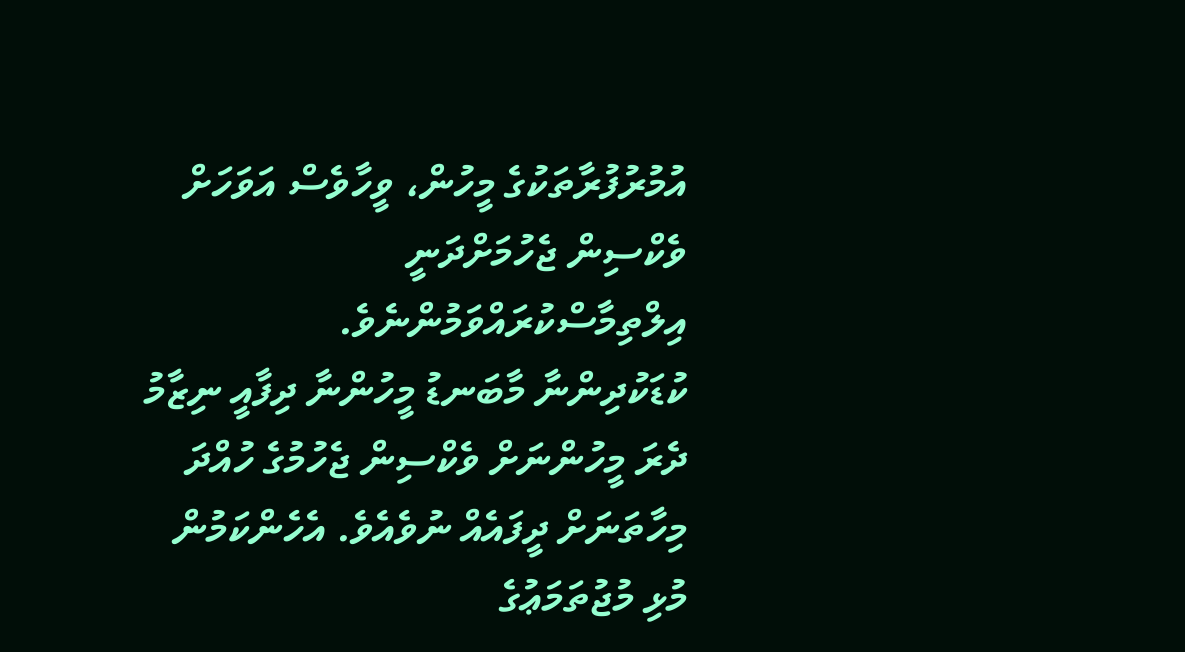އުމުރުފުރާތަކުގެ މީހުން، ވީހާވެސް އަވަހަށް ވެކްސިން ޖެހުމަށްދަނީ އިލްތިމާސްކުރައްވަމުންނެވެ.
ކުޑަކުދިންނާ މާބަނޑު މީހުންނާ ދިފާއީ ނިޒާމު ދެރަ މީހުންނަށް ވެކްސިން ޖެހުމުގެ ހުއްދަ މިހާތަނަށް ދީފައެއް ނުވެއެވެ. އެހެންކަމުން މުޅި މުޖުތަމަޢުގެ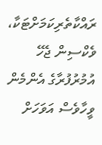ރައްކާތެރިކަމަށްޓަކާ، ވެކްސިން ޖެހޭ އުމުރުފުރާގެ އެންމެން ވީހާވެސް އަވަހަށް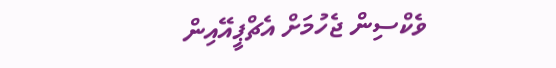ވެކްސިން ޖެހުމަށް އެޗްޕީއޭއިން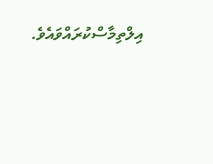އިލްތިމާސްކުރައްވައެވެ.